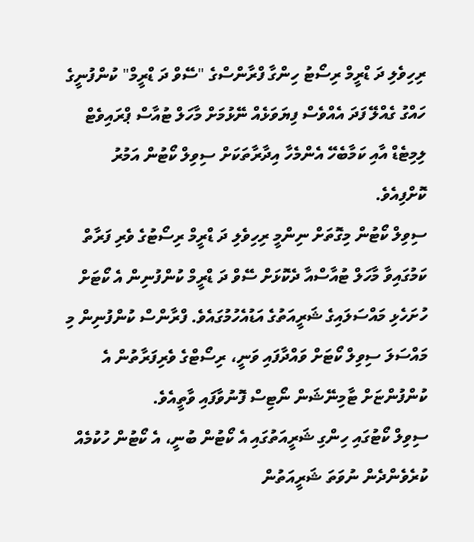ރިހިވެލި ދަ ޑްރީމް ރިސޯޓު ހިންގާ ފްރާންސްގެ "ސޭވް ދަ ޑްރީމް" ކުންފުނީގެ ހައްގު ގެއްލޭ ފަދަ އެއްވެސް ފިޔަވަޅެއް ނޭޅުމަށް މާހަލް ޓުއާސް ޕްރައިވެޓް ލިމިޓެޑް އާއި ކަމާބެހޭ އެންމެހާ އިދާރާތަކަށް ސިވިލް ކޯޓުން އަމުރު ކޮށްފިއެވެ.
ސިވިލް ކޯޓުން މިގޮތަށް ނިންމީ ރިހިވެލި ދަ ޑްރީމް ރިސޯޓުގެ ވެރި ފަރާތް ކަމުގައިވާ މާހަލް ޓުއާސްއާ ދެކޮޅަށް ސޭވް ދަ ޑްރީމް ކުންފުނިން އެ ކޯޓަށް ހުށަހެޅި މައްސަލައިގެ ޝަރީއަތުގެ އަޑުއެހުމުގައެވެ. ފްރާންސް ކުންފުނިން މި މައްސަލަ ސިވިލް ކޯޓަށް ވައްދާފައި ވަނީ، ރިސޯޓްގެ ވެރިފަރާތުން އެ ކުންފުންޏަށް ޓާމިނޭޝަން ނޯޓިސް ފޮނުވާފައި ވާތީއެވެ.
ސިވިލް ކޯޓުގައި ހިންގި ޝަރީއަތުގައި އެ ކޯޓުން ބުނީ، އެ ކޯޓުން ހުކުމެއް ކުރެވެންދެން ނުވަތަ ޝަރީއަތުން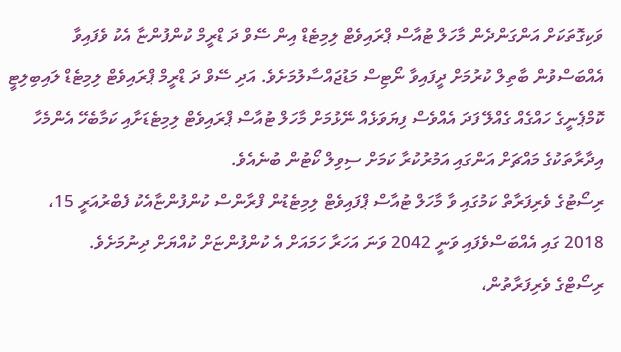ވަކިގޮތަކަށް އަންގަންދެން މާހަލް ޓުއާސް ޕްރައިވެޓް ލިމިޓެޑް އިން ސޭވް ދަ ޑްރީމް ކުންފުންޏާ އެކު ވެފައިވާ އެއްބަސްވުން ބާތިލް ކުރުމަށް ދީފައިވާ ނޯޓިސް މަޑުޖައްސާލުމަށެވެ. އަދި ސޭވް ދަ ޑްރީމް ޕްރައިވެޓް ލިމިޓެޑް ލައިބިލިޓީ ކޮމްޕެނީގެ ހައްގެއް ގެއްލޭ ފަދަ އެއްވެސް ފިޔަވަޅެއް ނޭޅުމަށް މާހަލް ޓުއާސް ޕްރައިވެޓް ލިމިޓެޑަށާއި ކަމާބެހޭ އެންމެހާ އިދާރާތަކުގެ މައްޗަށް އަންގައި އަމުރުކުރާ ކަމަށް ސިވިލް ކޯޓުން ބުނެއެވެ.
ރިސޯޓުގެ ވެރިފަރާތް ކަމުގައި ވާ މާހަލް ޓުއާސް ޕްފައިވެޓް ލިމިޓެޑުން ފްރާންސް ކުންފުންޏާއެކު ފެބްރުއަރީ 15، 2018 ގައި އެއްބަސްވެފައި ވަނީ 2042 ވަނަ އަހަރާ ހަމައަށް އެ ކުންފުންޏަށް ކުއްޔަށް ދިނުމަށެވެ.
ރިސޯޓްގެ ވެރިފަރާތުން،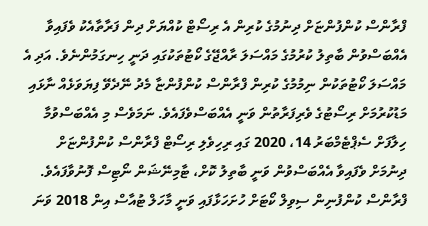ފްރާންސް ކުންފުންޏަށް ދިނުމުގެ ކުރިން އެ ރިސޯޓް ކުއްޔަށް ދިން ފަރާތާއެކު ވެފައިވާ އެއްބަސްވުން ބާތިލު ކުރުމުގެ މައްސަލަ ރާއްޖޭގެ ކޯޓުތަކުގައި ދަނީ ހިނގަމުންނެވެ. އަދި އެ މައްސަލަ ކޯޓުތަކުން ނިމުމުގެ ކުރިން ފްރާންސް ކުންފުންޏާ މެދު ނޭދެވޭ ފިޔަވަޅެއް ނާޅައި މަޑުކުރުމަށް ރިސޯޓުގެ ވެރިފަރާތުން ވަނީ އެއްބަސްވެފައެވެ. ނަމަވެސް މި އެއްބަސްވުމާ ހިލާފަށް ސެޕްޓެމްބަރު 14، 2020 ގައި ރިހިވެލި ރިސޯޓް ފްރާންސް ކުންފުންޏަށް ދިނުމަށް ވެފައިވާ އެއްބަސްވުން ވަނީ ބާތިލު ކޮށް، ޓާމިނޭޝަން ނޯޓިސް ފޮނުވާފައެވެ.
ފްރާންސް ކުންފުނިން ސިވިލް ކޯޓަށް ހުށަހަޅާފައި ވަނީ މާހަލް ޓުއާސް އިން 2018 ވަނަ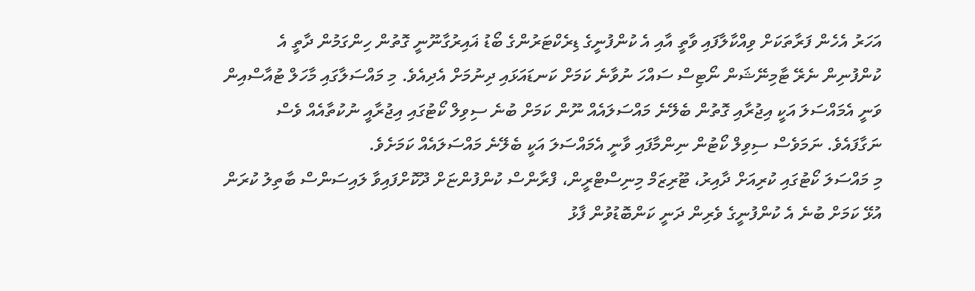އަހަރު އެހެން ފަރާތަކަށް ވިއްކާލާފައި ވާތީ އާއި އެ ކުންފުނީގެ ޑިރެކްޓަރުންގެ ބޯޑު ޣައިރުގާނޫނީ ގޮތުން ހިންގަމުން ދާތީ އެ ކުންފުނިން ނެރޭ ޓާމިނޭޝަން ނޯޓިސް ސައްހަ ނުވާނެ ކަމަށް ކަނޑައަޅައި ދިނުމަށް އެދިއެވެ. މި މައްސަލާގައި މާހަލް ޓުއާސްއިން ވަނީ އެމައްސަލަ އަކީ އިޖުރާއި ގޮތުން ބެލޭނެ މައްސަލައެއް ނޫން ކަމަށް ބުނެ ސިވިލް ކޯޓުގައި އިޖުރާއީ ނުކުތާއެއް ވެސް ނަގާފައެވެ. ނަމަވެސް ސިވިލް ކޯޓުން ނިންމާފައި ވާނީ އެމައްސަލަ އަކީ ބެލޭނެ މައްސަލައެއް ކަމަށެވެ.
މި މައްސަލަ ކޯޓުގައި ކުރިއަށް ދާއިރު، ޓޫރިޒަމް މިނިސްޓްރީން، ފްރާންސް ކުންފުންޏަށް ދޫކޮށްފައިވާ ލައިސަންސް ބާތިލު ކުރަން އުޅޭ ކަމަށް ބުނެ އެ ކުންފުނީގެ ވެރިން ދަނީ ކަންބޮޑުވުން ފާޅު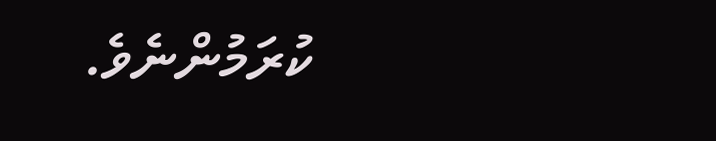ކުރަމުންނެވެ.